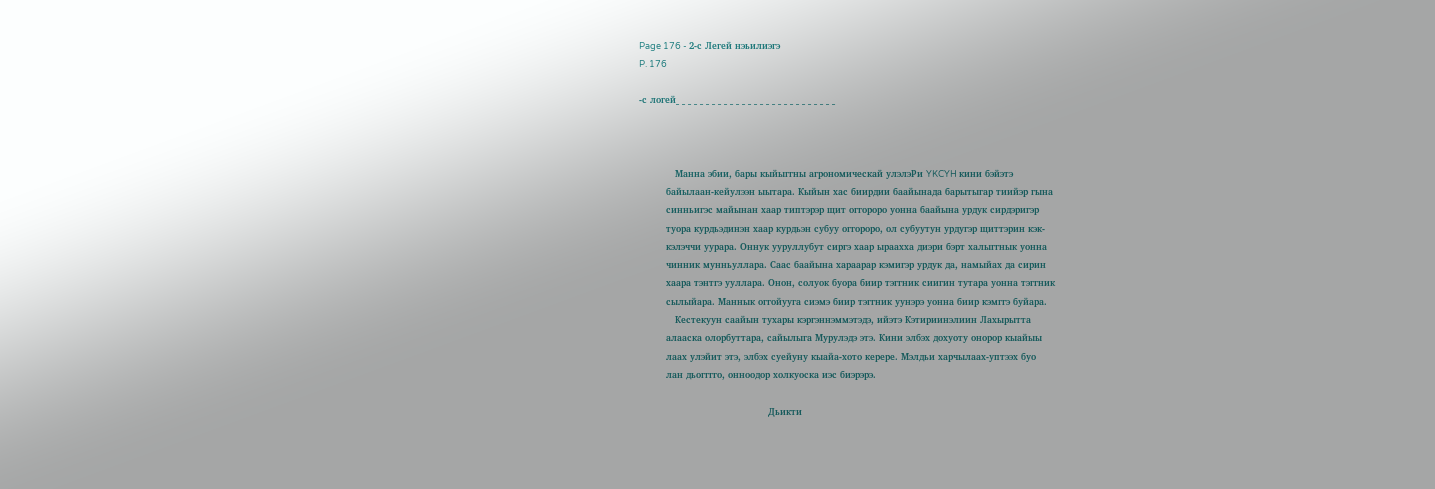Page 176 - 2-с Легей нэьилиэгэ
P. 176

-с логей_ _ _ _ _ _ _ _ _ _ _ _ _ _ _ _ _ _ _ _ _ _ _ _ _ _ _



            Манна эбии, бары кыйыггны агрономическай улэлэРи YKCYH кини бэйэтэ
         байылаан-кейулээн ыытара. Кыйын хас биирдии баайынада барытыгар тиийэр гына
         синньигэс майынан хаар типтэрэр щит оггороро уонна баайына урдук сирдэригэр
         туора курдьэдинэн хаар курдьэн субуу оггороро, ол субуутун урдугэр щиттэрин кэк-
         кэлэччи уурара. Оннук ууруллубут сиргэ хаар ыраахха диэри бэрт халыггнык уонна
         чинник мунньуллара. Саас баайына хараарар кэмигэр урдук да, намыйах да сирин
         хаара тэнтгэ ууллара. Онон, солуок буора биир тэггник сиигин тутара уонна тэггник
         сылыйара. Маннык оггойууга сиэмэ биир тэггник уунэрэ уонна биир кэмггэ буйара.
            Кестекуун саайын тухары кэргэннэммэтэдэ, ийэтэ Кэтириинэлиин Лахырытта
         алааска олорбуттара, сайылыга Мурулэдэ этэ. Кини элбэх дохуоту онорор кыайыы
         лаах улэйит этэ, элбэх суейуну кыайа-хото керере. Мэлдьи харчылаах-уптээх буо
         лан дьогггго, онноодор холкуоска иэс биэрэрэ.

                                           Дьикти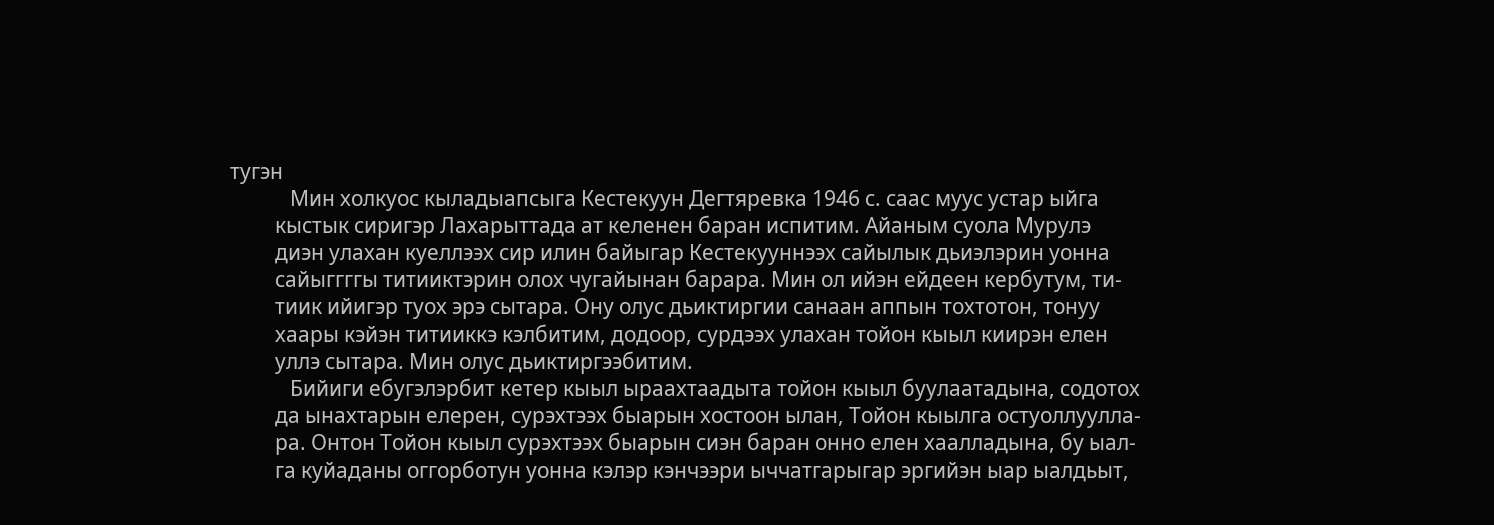тугэн
            Мин холкуос кыладыапсыга Кестекуун Дегтяревка 1946 с. саас муус устар ыйга
         кыстык сиригэр Лахарыттада ат келенен баран испитим. Айаным суола Мурулэ
         диэн улахан куеллээх сир илин байыгар Кестекууннээх сайылык дьиэлэрин уонна
         сайыггггы титииктэрин олох чугайынан барара. Мин ол ийэн ейдеен кербутум, ти-
         тиик ийигэр туох эрэ сытара. Ону олус дьиктиргии санаан аппын тохтотон, тонуу
         хаары кэйэн титииккэ кэлбитим, додоор, сурдээх улахан тойон кыыл киирэн елен
         уллэ сытара. Мин олус дьиктиргээбитим.
            Бийиги ебугэлэрбит кетер кыыл ыраахтаадыта тойон кыыл буулаатадына, содотох
         да ынахтарын елерен, сурэхтээх быарын хостоон ылан, Тойон кыылга остуоллуулла-
         ра. Онтон Тойон кыыл сурэхтээх быарын сиэн баран онно елен хаалладына, бу ыал-
         га куйаданы оггорботун уонна кэлэр кэнчээри ыччатгарыгар эргийэн ыар ыалдьыт,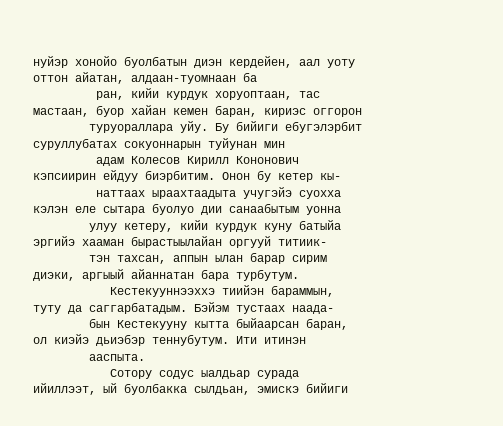нуйэр хонойо буолбатын диэн кердейен, аал уоту оттон айатан, алдаан-туомнаан ба
         ран, кийи курдук хоруоптаан, тас мастаан, буор хайан кемен баран, кириэс оггорон
        туруораллара уйу. Бу бийиги ебугэлэрбит суруллубатах сокуоннарын туйунан мин
         адам Колесов Кирилл Кононович кэпсиирин ейдуу биэрбитим. Онон бу кетер кы-
         наттаах ыраахтаадыта учугэйэ суохха кэлэн еле сытара буолуо дии санаабытым уонна
        улуу кетеру, кийи курдук куну батыйа эргийэ хааман бырастыылайан оргууй титиик-
        тэн тахсан, аппын ылан барар сирим диэки, аргыый айаннатан бара турбутум.
           Кестекууннээххэ тиийэн бараммын, туту да саггарбатадым. Бэйэм тустаах наада-
        бын Кестекууну кытта быйаарсан баран, ол киэйэ дьиэбэр теннубутум. Ити итинэн
        ааспыта.
           Сотору содус ыалдьар сурада ийиллээт, ый буолбакка сылдьан, эмискэ бийиги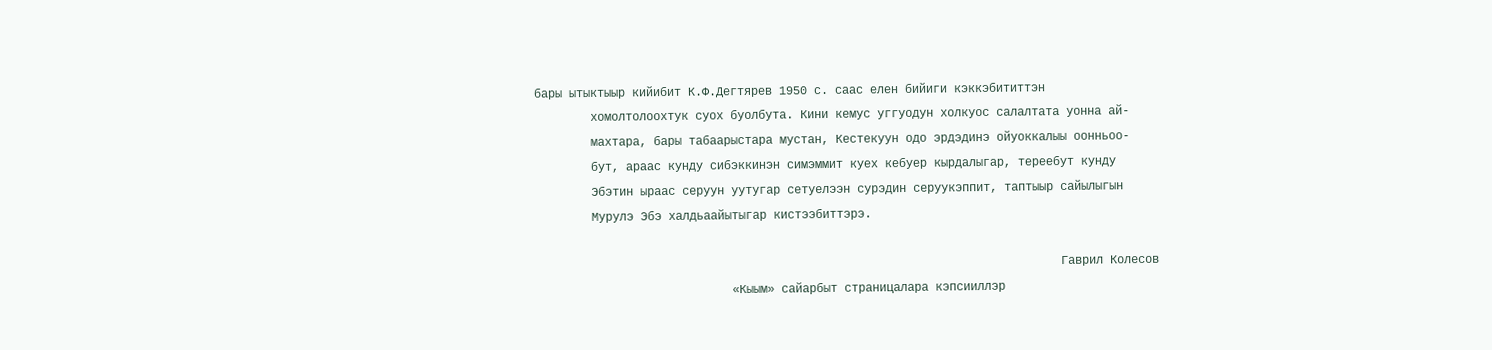бары ытыктыыр кийибит К.Ф.Дегтярев 1950 с. саас елен бийиги кэккэбититтэн
        хомолтолоохтук суох буолбута. Кини кемус уггуодун холкуос салалтата уонна ай-
        махтара, бары табаарыстара мустан, Кестекуун одо эрдэдинэ ойуоккалыы оонньоо-
        бут, араас кунду сибэккинэн симэммит куех кебуер кырдалыгар, тереебут кунду
        Эбэтин ыраас серуун уутугар сетуелээн сурэдин серуукэппит, таптыыр сайылыгын
        Мурулэ Эбэ халдьаайытыгар кистээбиттэрэ.

                                                                           Гаврил Колесов
                            «Кыым» сайарбыт страницалара кэпсииллэр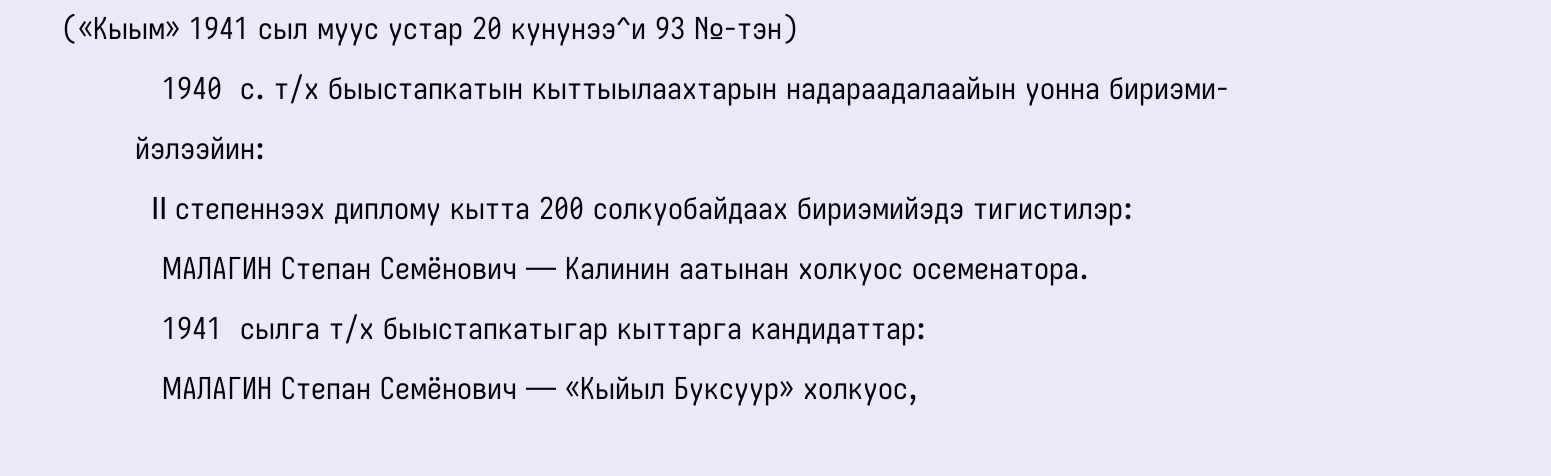(«Кыым» 1941 сыл муус устар 20 кунунээ^и 93 №-тэн)
           1940  с. т/х быыстапкатын кыттыылаахтарын надараадалаайын уонна бириэми-
        йэлээйин:
           II степеннээх диплому кытта 200 солкуобайдаах бириэмийэдэ тигистилэр:
           МАЛАГИН Степан Семёнович — Калинин аатынан холкуос осеменатора.
           1941  сылга т/х быыстапкатыгар кыттарга кандидаттар:
           МАЛАГИН Степан Семёнович — «Кыйыл Буксуур» холкуос,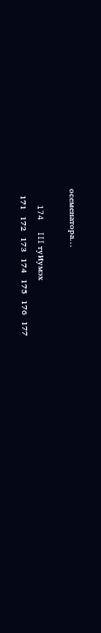осеменатора...

        174      III туИумэх
   171   172   173   174   175   176   177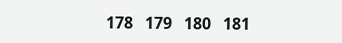178   179   180   181